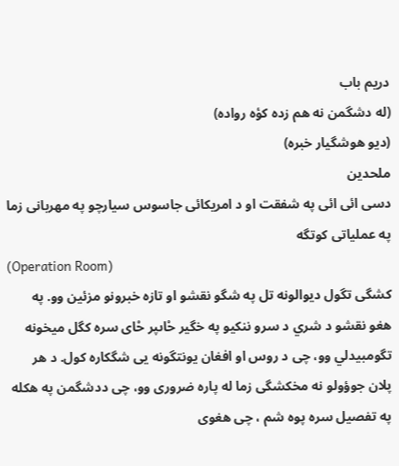دريم باب
(له دشگمن نه هم زده كؤه رواده)
(ديو هوشگيار خبره)
ملحدين
دسى ائى ائى په شفقت او د امريكائى جاسوس سيارچو په مهربانى زما
په عملياتى كوتگه
(Operation Room)
كشگى تگول ديوالونه تل په شگو نقشو او تازه خبرونو مزئين وو. په
هغو نقشو د شري د سرو ننكيو په خگير حْاىپر حْاى سره كگل ميخونه
تگومبيدلي وو، چى د روس او افغان يونتگونه يى شگكاره كول. د هر
پلان جوؤولو نه مخكشگى زما له پاره ضرورى وو، چى ددشگمن په هكله
په تفصيل سره پوه شم ، چى هغوى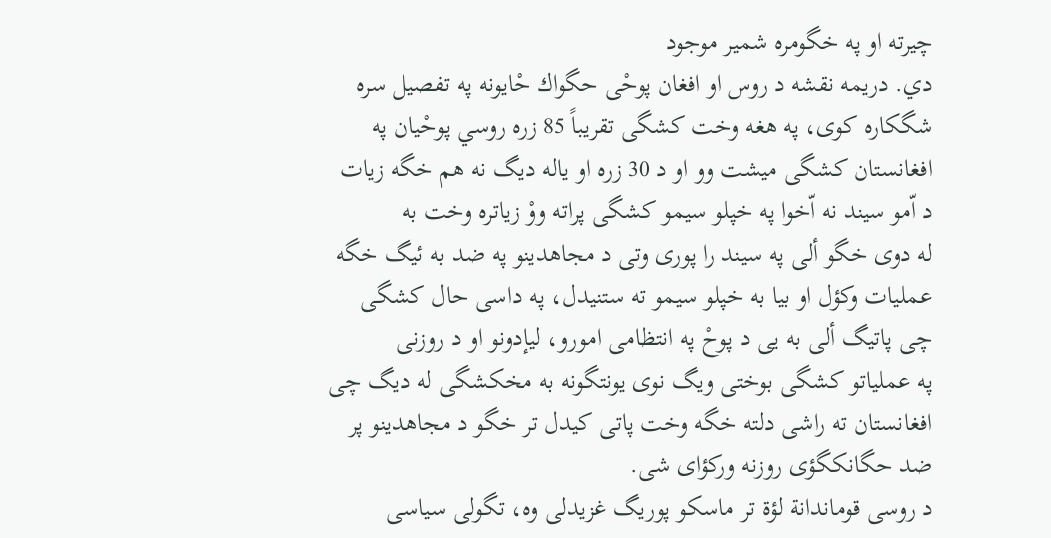چيرته او په خگومره شمير موجود
دي. دريمه نقشه د روس او افغان پوحْى حگواك حْايونه په تفصيل سره
شگكاره كوى، په هغه وخت كشگى تقريباً 85 زره روسي پوحْيان په
افغانستان كشگى ميشت وو او د 30 زره او ياله ديگ نه هم خگه زيات
د اّمو سيند نه اّخوا په خپلو سيمو كشگى پراته ووْ زياتره وخت به
له دوى خگو ألى په سيند را پورى وتى د مجاهدينو په ضد به ئيگ خگه
عمليات وكؤل او بيا به خپلو سيمو ته ستنيدل، په داسى حال كشگى
چى پاتيگ ألى به يى د پوحْ په انتظامى امورو، ليإدونو او د روزنى
په عملياتو كشگى بوختى ويگ نوى يونتگونه به مخكشگى له ديگ چى
افغانستان ته راشى دلته خگه وخت پاتى كيدل تر خگو د مجاهدينو پر
ضد حگانكگؤى روزنه وركؤاى شى.
د روسى قوماندانة لؤة تر ماسكو پوريگ غزيدلى وه، تگولى سياسى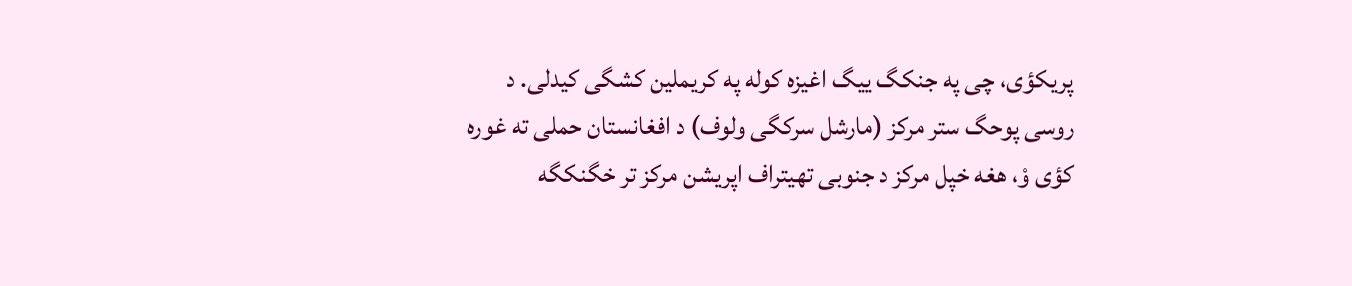پريكؤى، چى په جنكگ ييگ اغيزه كوله په كريملين كشگى كيدلى. د
روسى پوحگ ستر مركز (مارشل سركگى ولوف) د افغانستان حملى ته غوره
كؤى وْ، هغه خپل مركز د جنوبى تهيتراف اپريشن مركز تر خگنكگه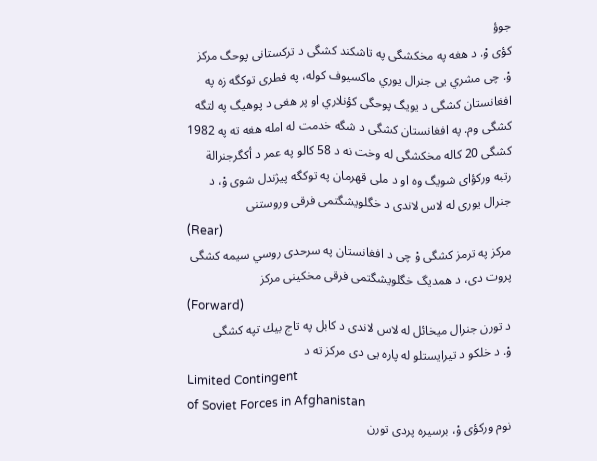جوؤ
كؤى وْ. د هغه په مخكشگى په تاشكند كشگى د تركستانى پوحگ مركز
وْ. چى مشري يى جنرال يوري ماكسيوف كوله، په فطرى توكگه زه په
افغانستان كشگى د يويگ پوحگى كؤنلاري او پر هغى د پوهيگ په لتگه
كشگى وم. په افغانستان كشگى د شگه خدمت له امله هغه ته په 1982
كشگى 20 كاله مخكشگى له وخت نه د 58 كالو په عمر د أكگرجنرالة
رتبه وركؤاى شويگ وه او د ملى قهرمان په توكگه پيژندل شوى وْ، د
جنرال يورى له لاس لاندى د خگلويشگتمى فرقى وروستنى
(Rear)
مركز په ترمز كشگى وْ چى د افغانستان په سرحدى روسي سيمه كشگى
پروت دى، د همديگ خگلويشگتمى فرقى مخكينى مركز
(Forward)
د تورن جنرال ميخائل له لاس لاندى د كابل په تاج بيك تپه كشگى
وْ. د خلكو د تيرايستلو له پاره يى دى مركز ته د
Limited Contingent
of Soviet Forces in Afghanistan
نوم وركؤى وْ، برسيره پردى تورن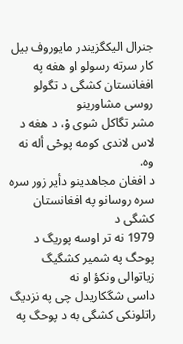جنرال اليكگزيندر مايوروف بيل
كار سرته رسولو او هغه په افغانستان كشگى د تگولو روسى مشاورينو
مشر تگاكل شوى وْ، د هغه د لاس لاندى كومه پوحْى أله نه وه.
د افغان مجاهدينو دأير زور سره سره روسانو په افغانستان كشگى د
1979 نه تر اوسه پوريگ د پوحگ په شمير كشگيگ زياتوالى ونكؤ او نه
داسى شگكاريدل چى په نزديگ راتلونكى كشگى به د پوحگ په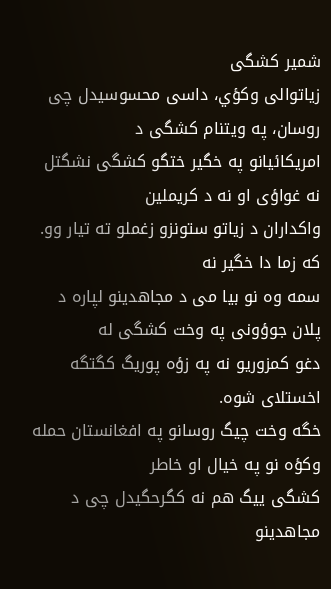شمير كشگى
زياتوالى وكؤي، داسى محسوسيدل چى روسان، په ويتنام كشگى د
امريكائيانو په خگير ختگو كشگى نشگتل نه غواؤى او نه د كريملين
واكداران د زياتو ستونزو زغملو ته تيار وو. كه زما دا خگير نه
سمه وه نو بيا مى د مجاهدينو لپاره د پلان جوؤونى په وخت كشگى له
دغو كمزوريو نه په زؤه پوريگ كگتگه اخستلاى شوه.
خگه وخت چيگ روسانو په افغانستان حمله وكؤه نو په خيال او خاطر
كشگى ييگ هم نه كگرحگيدل چى د مجاهدينو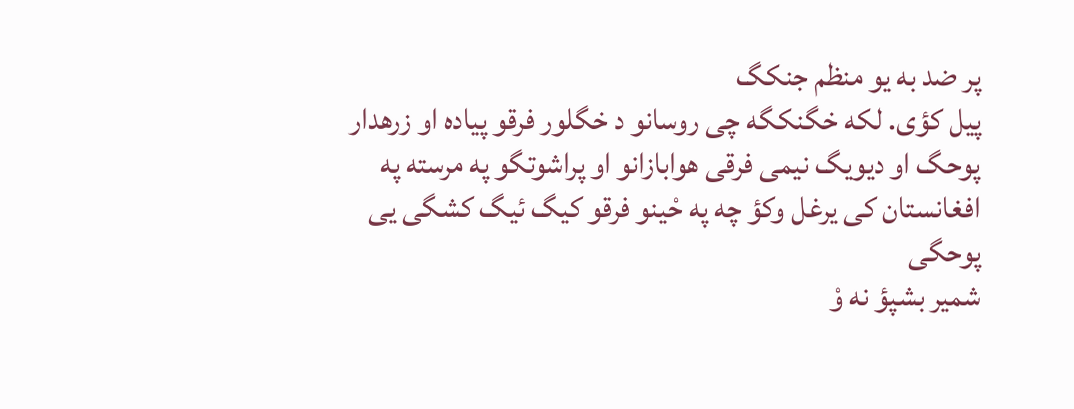پر ضد به يو منظم جنكگ
پيل كؤى. لكه خگنكگه چى روسانو د خگلور فرقو پياده او زرهدار
پوحگ او ديويگ نيمى فرقى هوابازانو او پراشوتگو په مرسته په
افغانستان كى يرغل وكؤ چه په حْينو فرقو كيگ ئيگ كشگى يى پوحگى
شمير بشپؤ نه وْ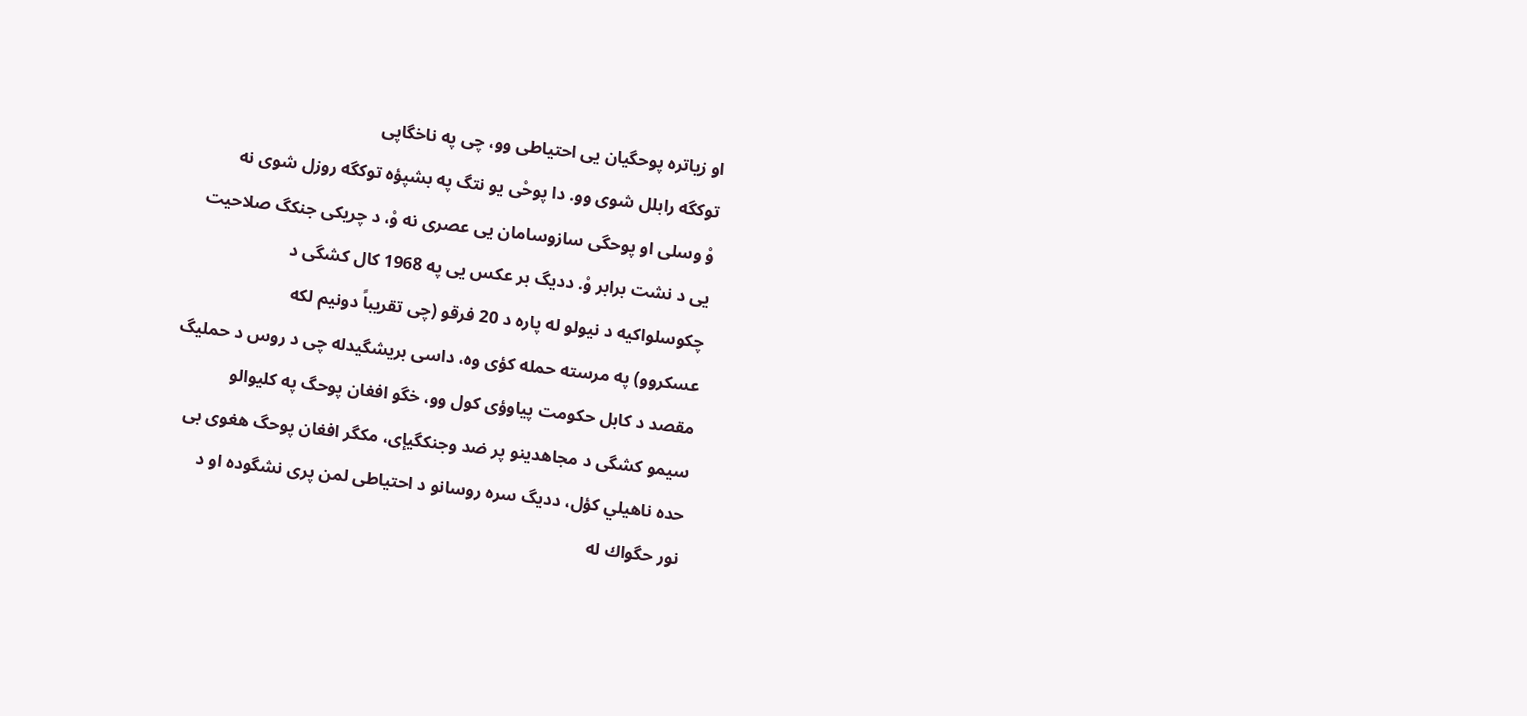او زياتره پوحگيان يى احتياطى وو، چى په ناخگاپى
توكگه رابلل شوى وو. دا پوحْى يو نتگ په بشپؤه توكگه روزل شوى نه
وْ وسلى او پوحگى سازوسامان يى عصرى نه وْ، د چريكى جنكگ صلاحيت
يى د نشت برابر وْ. دديگ بر عكس يى په 1968 كال كشگى د
چكوسلواكيه د نيولو له پاره د 20 فرقو (چى تقريباً دونيم لكه
عسكروو) په مرسته حمله كؤى وه، داسى بريشگيدله چى د روس د حمليگ
مقصد د كابل حكومت پياوؤى كول وو، خگو افغان پوحگ په كليوالو
سيمو كشگى د مجاهدينو پر ضد وجنكگيإى، مكگر افغان پوحگ هغوى بى
حده ناهيلي كؤل، دديگ سره روسانو د احتياطى لمن پرى نشگوده او د
نور حگواك له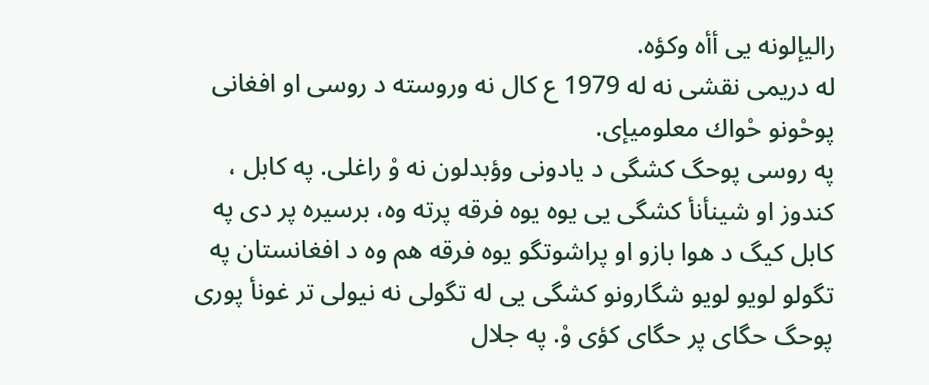راليإلونه يى أأه وكؤه.
له دريمى نقشى نه له 1979 ع كال نه وروسته د روسى او افغانى
پوحْونو حْواك معلوميإى.
په روسى پوحگ كشگى د يادونى وؤبدلون نه وْ راغلى. په كابل ،
كندوز او شينأنأ كشگى يى يوه يوه فرقه پرته وه، برسيره پر دى په
كابل كيگ د هوا بازو او پراشوتگو يوه فرقه هم وه د افغانستان په
تگولو لويو لويو شگارونو كشگى يى له تگولى نه نيولى تر غونأ پورى
پوحگ حگاى پر حگاى كؤى وْ. په جلال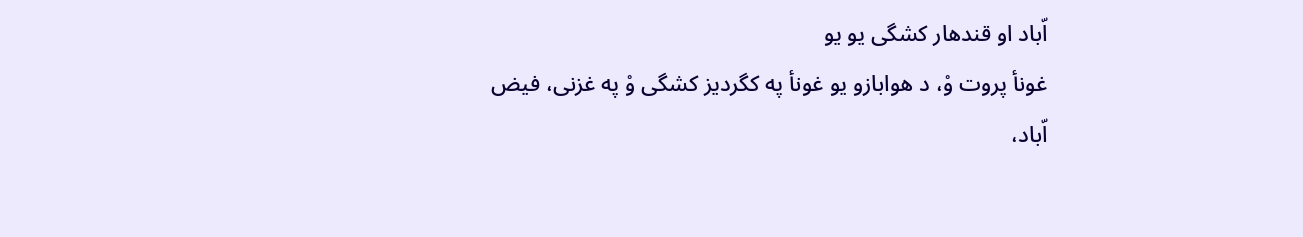اّباد او قندهار كشگى يو يو
غونأ پروت وْ، د هوابازو يو غونأ په كگرديز كشگى وْ په غزنى، فيض
اّباد،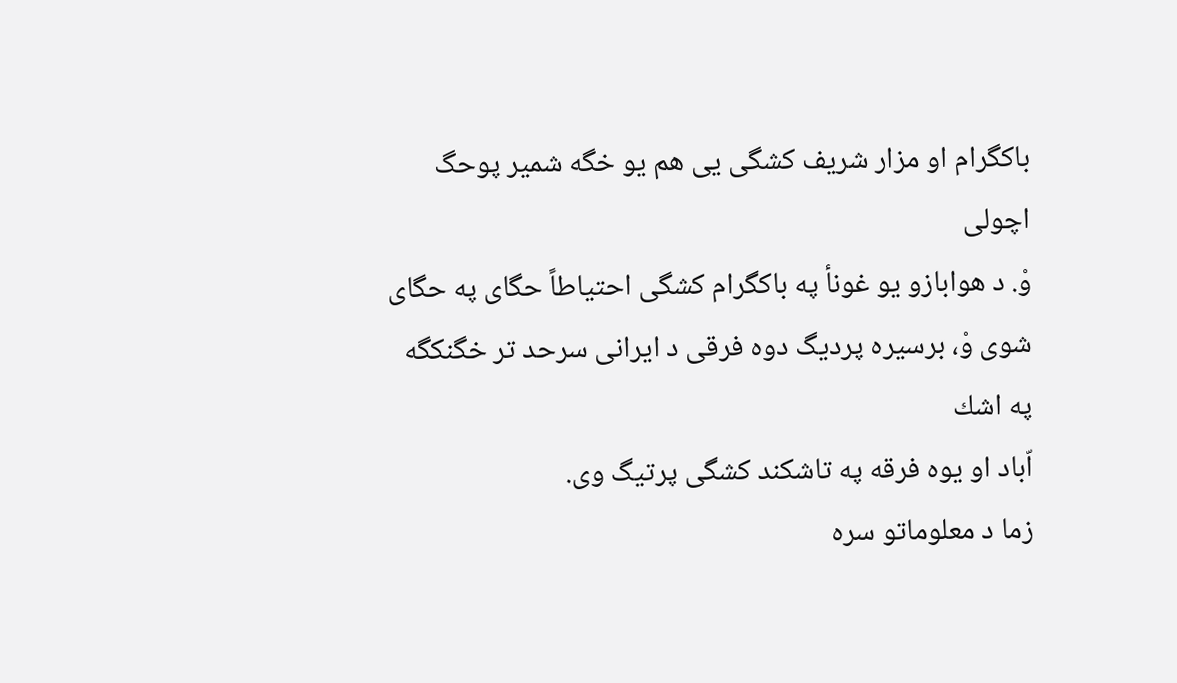باكگرام او مزار شريف كشگى يى هم يو خگه شمير پوحگ اچولى
وْ. د هوابازو يو غونأ په باكگرام كشگى احتياطاً حگاى په حگاى
شوى وْ، برسيره پرديگ دوه فرقى د ايرانى سرحد تر خگنكگه په اشك
اّباد او يوه فرقه په تاشكند كشگى پرتيگ وى.
زما د معلوماتو سره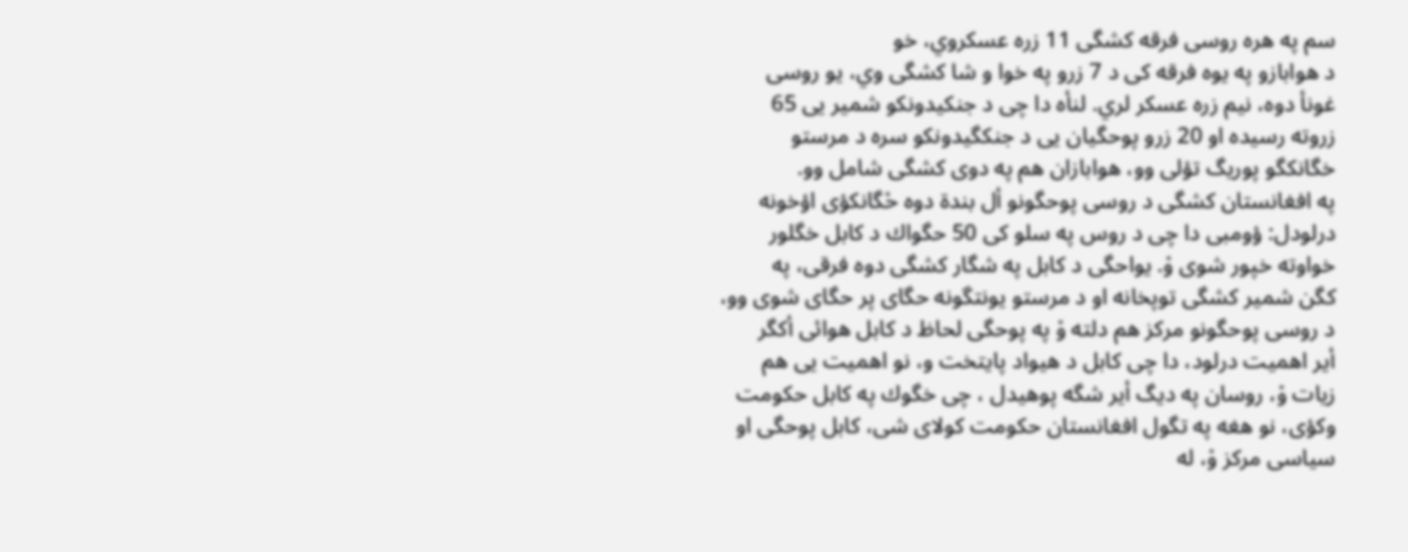سم په هره روسى فرقه كشگى 11 زره عسكروي، خو
د هوابازو په يوه فرقه كى د 7 زرو په خوا و شا كشگى وي، يو روسى
غونأ دوه، نيم زره عسكر لري. لنأه دا چى د جنكيدونكو شمير يى 65
زروته رسيده او 20 زرو پوحگيان يى د جنكگيدونكو سره د مرستو
خگانكگو پوريگ تؤلى وو، هوابازان هم په دوى كشگى شامل وو.
په افغانستان كشگى د روسى پوحگونو أل بندة دوه حْگانكؤى اؤخونه
درلودل: ؤومبى دا چى د روس په سلو كى 50 حگواك د كابل خگلور
خواوته خپور شوى وْ. يواحگى د كابل په شگار كشگى دوه فرقى، په
كگن شمير كشگى توپخانه او د مرستو يونتگونه حگاى پر حگاى شوى وو،
د روسى پوحگونو مركز هم دلته وْ په پوحگى لحاظ د كابل هوائى أكگر
أير اهميت درلود، دا چى كابل د هيواد پايتخت و، نو اهميت يى هم
زيات وْ، روسان په ديگ أير شگه پوهيدل ، چى خگوك په كابل حكومت
وكؤى، نو هغه په تگول افغانستان حكومت كولاى شى، كابل پوحگى او
سياسى مركز وْ، له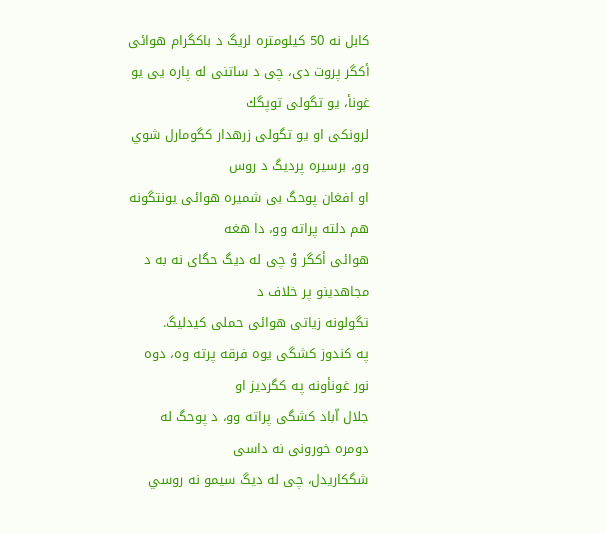كابل نه 50 كيلومتره لريگ د باكگرام هوائى
أكگر پروت دى، چى د ساتنى له پاره يى يو غونأ، يو تگولى توپگك
لرونكى او يو تگولى زرهدار كگومارل شوي وو، برسيره پرديگ د روس
او افغان پوحگ بى شميره هوائى يونتگونه هم دلته پراته وو، دا هغه
هوائى أكگر وْ چى له ديگ حگاى نه به د مجاهدينو پر خلاف د
تگولونه زياتى هوائى حملى كيدليگ.
په كندوز كشگى يوه فرقه پرته وه، دوه نور غونأونه په كگرديز او
جلال اّباد كشگى پراته وو، د پوحگ له دومره خورونى نه داسى
شگكاريدل، چى له ديگ سيمو نه روسي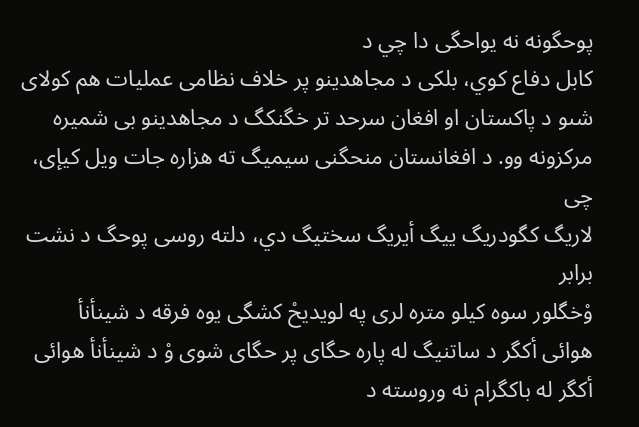پوحگونه نه يواحگى دا چي د
كابل دفاع كوي، بلكى د مجاهدينو پر خلاف نظامى عمليات هم كولاى
شىو د پاكستان او افغان سرحد تر خگنكگ د مجاهدينو بى شميره
مركزونه وو. د افغانستان منحگنى سيميگ ته هزاره جات ويل كيإى، چى
لاريگ كگودريگ ييگ أيريگ سختيگ دي، دلته روسى پوحگ د نشت برابر
وْخگلور سوه كيلو متره لرى په لويديحْ كشگى يوه فرقه د شينأنأ
هوائى أكگر د ساتنيگ له پاره حگاى پر حگاى شوى وْ د شينأنأ هوائى
أكگر له باكگرام نه وروسته د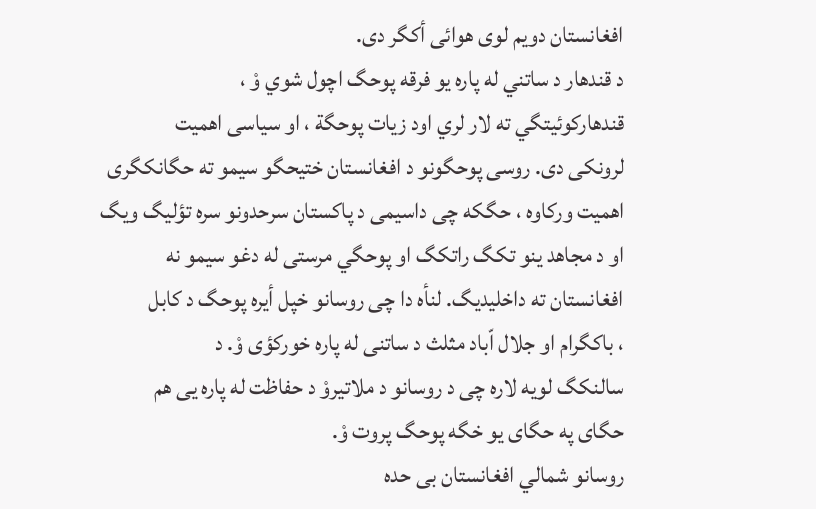افغانستان دويم لوى هوائى أكگر دى.
د قندهار د ساتني له پاره يو فرقه پوحگ اچول شوي وْ ،
قندهاركوئيتگي ته لار لري اود زيات پوحگة ، او سياسى اهميت
لرونكى دى. روسى پوحگونو د افغانستان ختيحگو سيمو ته حگانكگرى
اهميت وركاوه ، حگكه چى داسيمى د پاكستان سرحدونو سره تؤليگ ويگ
او د مجاهد ينو تكگ راتكگ او پوحگي مرستى له دغو سيمو نه
افغانستان ته داخليديگ. لنأه دا چى روسانو خپل أيره پوحگ د كابل
، باكگرام او جلال اّباد مثلث د ساتنى له پاره خوركؤى وْ. د
سالنكگ لويه لاره چى د روسانو د ملاتيروْ د حفاظت له پاره يى هم
حگاى په حگاى يو خگه پوحگ پروت وْ.
روسانو شمالي افغانستان بى حده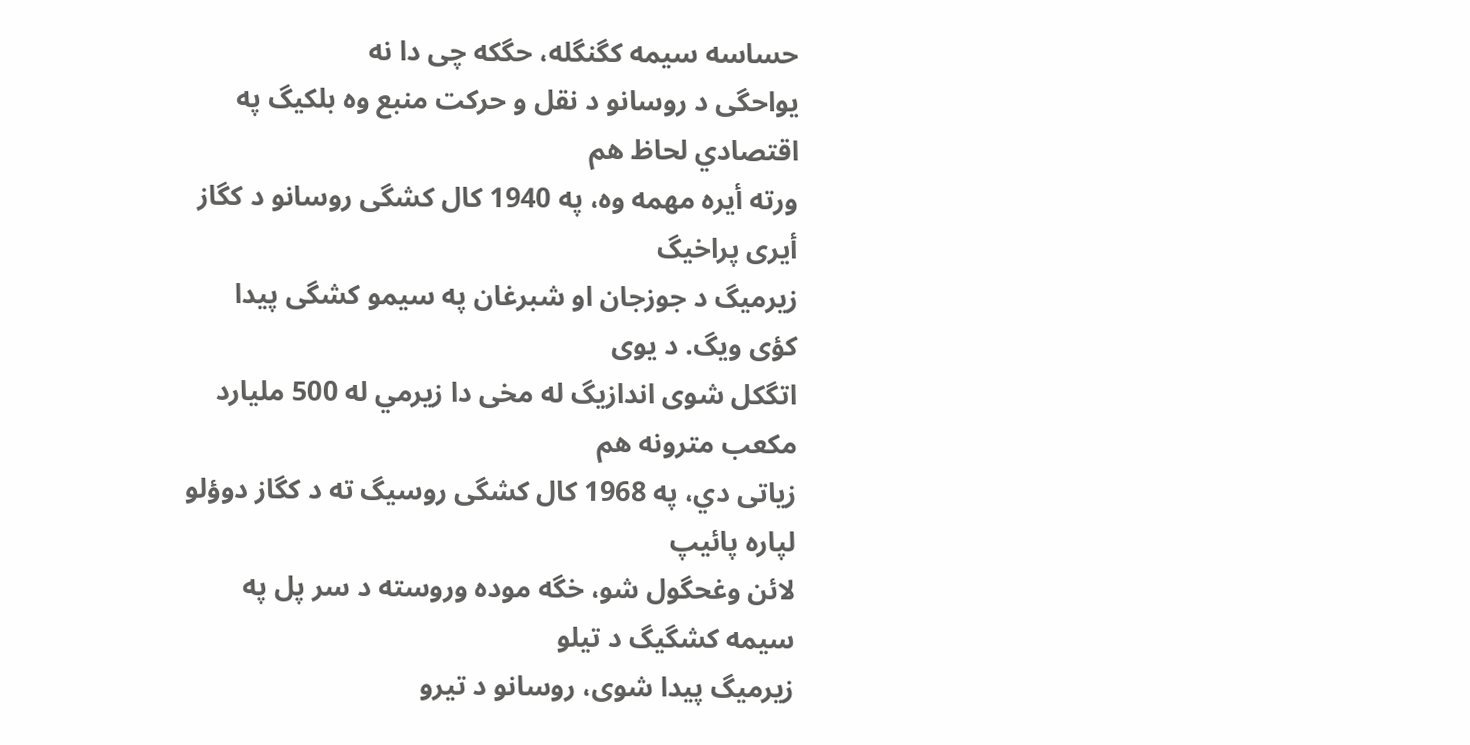حساسه سيمه كگنگله، حگكه چى دا نه
يواحگى د روسانو د نقل و حركت منبع وه بلكيگ په اقتصادي لحاظ هم
ورته أيره مهمه وه، په 1940 كال كشگى روسانو د كگاز أيرى پراخيگ
زيرميگ د جوزجان او شبرغان په سيمو كشگى پيدا كؤى ويگ. د يوى
اتگكل شوى اندازيگ له مخى دا زيرمي له 500 مليارد مكعب مترونه هم
زياتى دي، په 1968 كال كشگى روسيگ ته د كگاز دوؤلو لپاره پائيپ
لائن وغحگول شو، خگه موده وروسته د سر پل په سيمه كشگيگ د تيلو
زيرميگ پيدا شوى، روسانو د تيرو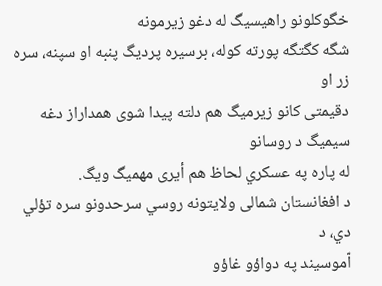خگوكلونو راهيسيگ له دغو زيرمونه
شگه كگتگه پورته كوله، برسيره پرديگ پنبه او سپنه، سره زر او
دقيمتى كانو زيرميگ هم دلته پيدا شوى همداراز دغه سيميگ د روسانو
له پاره په عسكري لحاظ هم أيرى مهميگ ويگ.
د افغانستان شمالى ولايتونه روسي سرحدونو سره تؤلي دي، د
اّموسيند په دواؤو غاؤو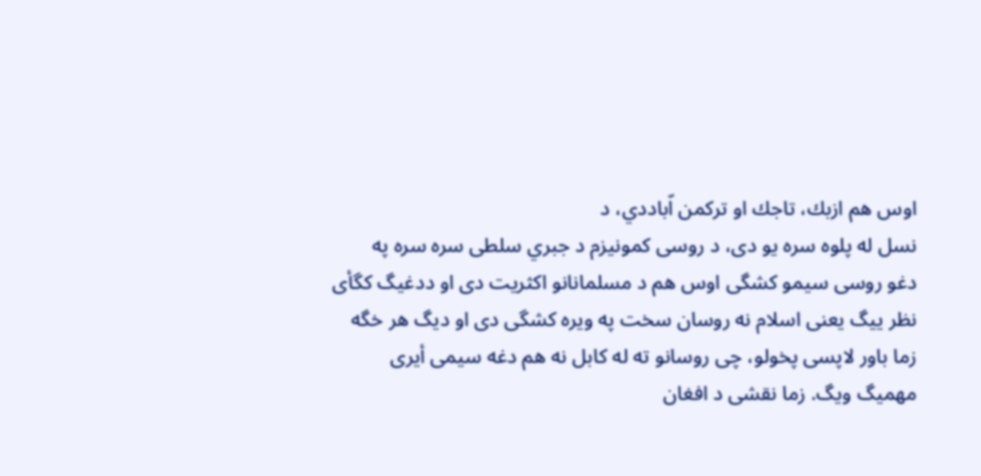اوس هم ازبك، تاجك او تركمن اّباددي، د
نسل له پلوه سره يو دى، د روسى كمونيزم د جبري سلطى سره سره په
دغو روسى سيمو كشگى اوس هم د مسلمانانو اكثريت دى او ددغيگ كگأى
نظر ييگ يعنى اسلام نه روسان سخت په ويره كشگى دى او ديگ هر خگه
زما باور لاپسى پخولو، چى روسانو ته له كابل نه هم دغه سيمى أيرى
مهميگ ويگ. زما نقشى د افغان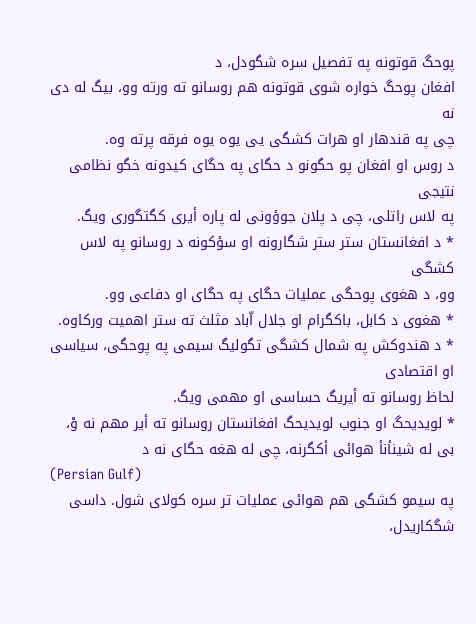پوحگ قوتونه په تفصيل سره شگودل، د
افغان پوحگ خواره شوى قوتونه هم روسانو ته ورته وو، بيگ له دى نه
چى په قندهار او هرات كشگى يى يوه يوه فرقه پرته وه.
د روس او افغان پو حگونو د حگاى په حگاى كيدونه خگو نظامى نتيجى
په لاس راتلى، چى د پلان جوؤونى له پاره أيرى كگتگورى ويگ.
* د افغانستان ستر ستر شگارونه او سؤكونه د روسانو په لاس كشگى
وو، د هغوى پوحگى عمليات حگاى په حگاى او دفاعى وو.
* هغوى د كابل، باكگرام او جلال اّباد مثلث ته ستر اهميت وركاوه.
* د هندوكش په شمال كشگى تگوليگ سيمى په پوحگى، سياسى او اقتصادى
لحاظ روسانو ته أيريگ حساسى او مهمى ويگ.
* لويديحگ او جنوب لويديحگ افغانستان روسانو ته أير مهم نه وْ،
بى له شينأنأ هوائى أكگرنه، چى له هغه حگاى نه د
(Persian Gulf)
په سيمو كشگى هم هوائى عمليات تر سره كولاى شول. داسى شگكاريدل،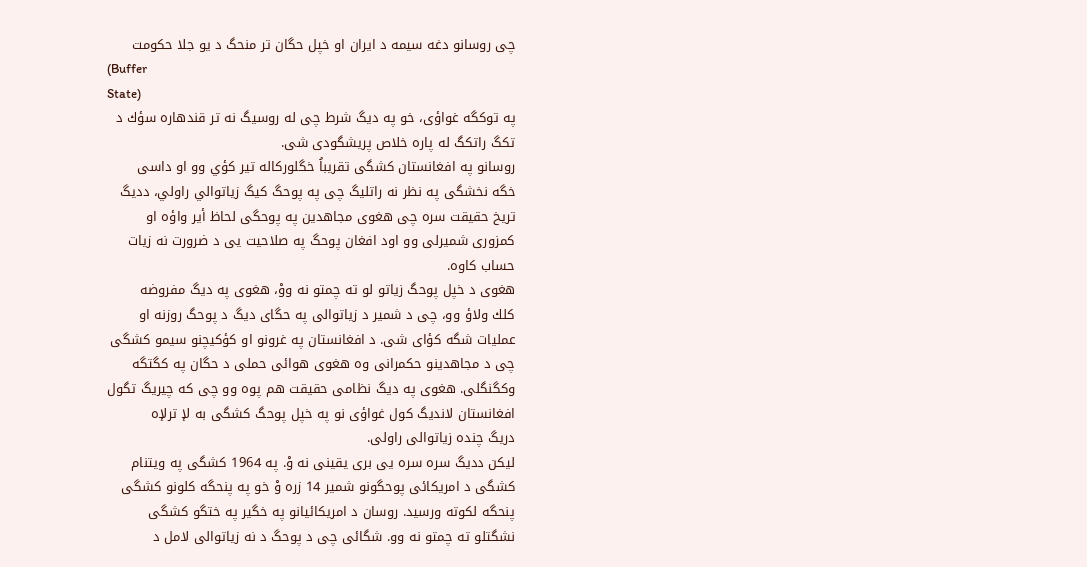چى روسانو دغه سيمه د ايران او خپل حگان تر منحگ د يو جلا حكومت
(Buffer
State)
په توكگه غواؤى، خو په ديگ شرط چى له روسيگ نه تر قندهاره سؤك د
تكگ راتكگ له پاره خلاص پريشگودى شى.
روسانو په افغانستان كشگى تقريباُ خگلوركاله تير كؤي وو او داسى
خگه نخشگى په نظر نه راتليگ چى په پوحگ كيگ زياتوالي راولي، دديگ
تريخ حقيقت سره چى هغوى مجاهدين په پوحگى لحاظ أير واؤه او
كمزورى شميرلى وو اود افغان پوحگ په صلاحيت يى د ضرورت نه زيات
حساب كاوه.
هغوى د خپل پوحگ زياتو لو ته چمتو نه ووْ، هغوى په ديگ مفروضه
كلك ولاؤ وو، چى د شمير د زياتوالى په حگاى ديگ د پوحگ روزنه او
عمليات شگه كؤاى شى. د افغانستان په غرونو او كؤكيچنو سيمو كشگى
چى د مجاهدينو حكمرانى وه هغوى هوائى حملى د حگان په كگتگه
وكگنگلى. هغوى په ديگ نظامى حقيقت هم پوه وو چى كه چيريگ تگول
افغانستان لانديگ كول غواؤى نو په خپل پوحگ كشگى به لإ ترلإه
دريگ چنده زياتوالى راولى.
ليكن دديگ سره سره يى برى يقينى نه وْ. په 1964 كشگى په ويتنام
كشگى د امريكائى پوحگونو شمير 14 زره وْ خو په پنحگه كلونو كشگى
پنحگه لكوته ورسيد. روسان د امريكائيانو په خگير په ختگو كشگى
نشگتلو ته چمتو نه وو. شگائى چى د پوحگ د نه زياتوالى لامل د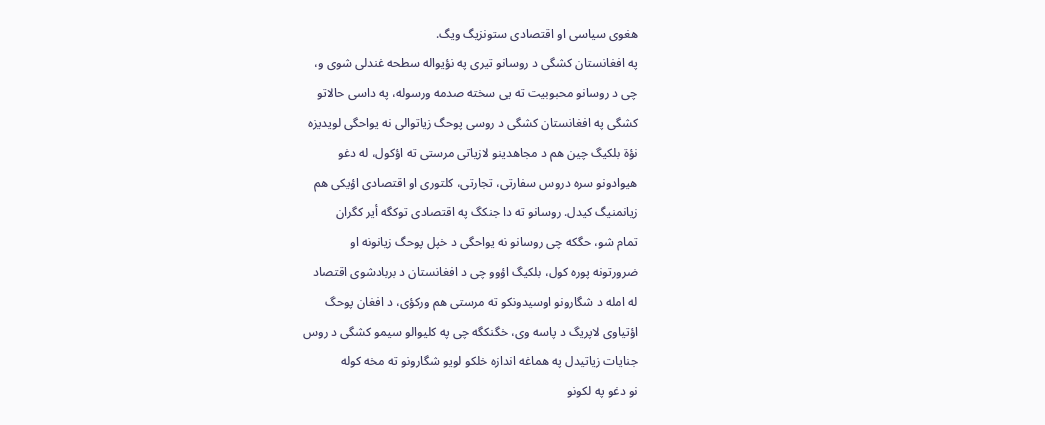هغوى سياسى او اقتصادى ستونزيگ ويگ.
په افغانستان كشگى د روسانو تيرى په نؤيواله سطحه غندلى شوى و،
چى د روسانو محبوبيت ته يى سخته صدمه ورسوله، په داسى حالاتو
كشگى په افغانستان كشگى د روسى پوحگ زياتوالى نه يواحگى لويديزه
نؤة بلكيگ چين هم د مجاهدينو لازياتى مرستى ته اؤكول، له دغو
هيوادونو سره دروس سفارتى، تجارتى، كلتورى او اقتصادى اؤيكى هم
زيانمنيگ كيدل. روسانو ته دا جنكگ په اقتصادى توكگه أير كگران
تمام شو، حگكه چى روسانو نه يواحگى د خپل پوحگ زيانونه او
ضرورتونه پوره كول، بلكيگ اؤوو چى د افغانستان د بربادشوى اقتصاد
له امله د شگارونو اوسيدونكو ته مرستى هم وركؤى، د افغان پوحگ
اؤتياوى لاپريگ د پاسه وى، خگنكگه چى په كليوالو سيمو كشگى د روس
جنايات زياتيدل په هماغه اندازه خلكو لويو شگارونو ته مخه كوله
نو دغو په لكونو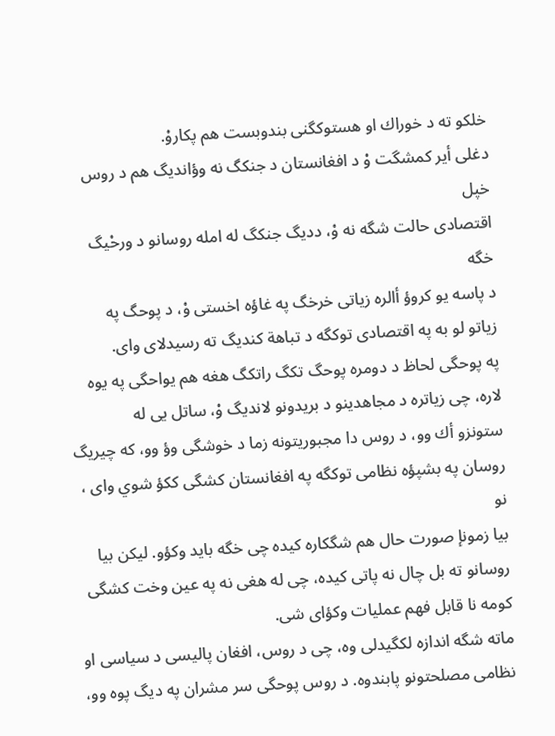خلكو ته د خوراك او هستوكگنى بندوبست هم پكاروْ.
دغلى أير كمشگت وْ د افغانستان د جنكگ نه وؤانديگ هم د روس خپل
اقتصادى حالت شگه نه وْ، دديگ جنكگ له امله روسانو د ورحْيگ خگه
د پاسه يو كروؤ أالره زياتى خرخگ په غاؤه اخستى وْ، د پوحگ په
زياتو لو به په اقتصادى توكگه د تباهة كنديگ ته رسيدلاى واى.
په پوحگى لحاظ د دومره پوحگ تكگ راتكگ هغه هم يواحگى په يوه
لاره، چى زياتره د مجاهدينو د بريدونو لانديگ وْ، ساتل يى له
ستونزو أك وو، د روس دا مجبوريتونه زما د خوشگى وؤ وو، كه چيريگ
روسان په بشپؤه نظامى توكگه په افغانستان كشگى ككؤ شوي واى ، نو
بيا زمونإ صورت حال هم شگكاره كيده چى خگه بايد وكؤو. ليكن بيا
روسانو ته بل چال نه پاتى كيده، چى له هغى نه په عين وخت كشگى
كومه نا قابل فهم عمليات وكؤاى شى.
ماته شگه اندازه لكگيدلى وه، چى د روس، افغان پاليسى د سياسى او
نظامى مصلحتونو پابندوه. د روس پوحگى سر مشران په ديگ پوه وو،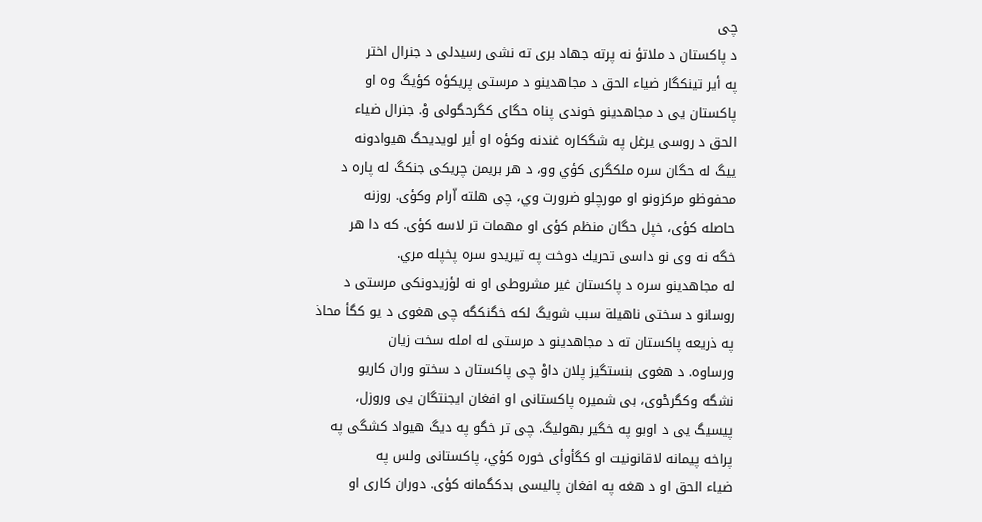چى
د پاكستان د ملاتؤ نه پرته جهاد برى ته نشى رسيدلى د جنرال اختر
په أير تينكگار ضياء الحق د مجاهدينو د مرستى پريكؤه كؤيگ وه او
پاكستان يى د مجاهدينو خوندى پناه حگاى كگرحگولى وْ. جنرال ضياء
الحق د روسى يرغل په شگكاره غندنه وكؤه او أير لويديحگ هيوادونه
ييگ له حگان سره ملكگرى كؤي وو، د هر بريمن چريكى جنكگ له پاره د
محفوظو مركزونو او مورچلو ضرورت وي، چى هلته اّرام وكؤى. روزنه
حاصله كؤى، خپل حگان منظم كؤى او مهمات تر لاسه كؤى. كه دا هر
خگه نه وى نو داسى تحريك دوخت په تيريدو سره پخپله مري.
له مجاهدينو سره د پاكستان غير مشروطى او نه لؤزيدونكى مرستى د
روسانو د سختى ناهيلة سبب شويگ لكه خگنكگه چى هغوى د يو كگأ محاذ
په ذريعه پاكستان ته د مجاهدينو د مرستى له امله سخت زيان
ورساوه. د هغوى بنستگيز پلان داوْ چى پاكستان د سختو وران كاريو
نشگه وكگرحْوى، بى شميره پاكستانى او افغان ايجنتگان يى وروزل،
پيسيگ يى د اوبو په خگير بهوليگ. چى تر خگو په ديگ هيواد كشگى په
پراخه پيمانه لاقانونيت او كگأوأى خوره كؤي، پاكستانى ولس په
ضياء الحق او د هغه په افغان پاليسى بدكگمانه كؤى. دوران كارى او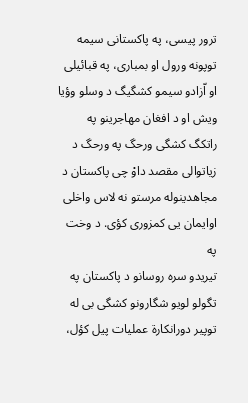ترور پيسى، په پاكستانى سيمه توپونه ورول او بمبارى، په قبائيلى
او اّزادو سيمو كشگيگ د وسلو وؤيا ويش او د افغان مهاجرينو په
راتكگ كشگى ورحگ په ورحگ د زياتوالى مقصد داوْ چى پاكستان د
مجاهدينوله مرستو نه لاس واخلى اوايمان يى كمزورى كؤى. د وخت په
تيريدو سره روسانو د پاكستان په تگولو لويو شگارونو كشگى بى له
توپير دورانكارة عمليات پيل كؤل،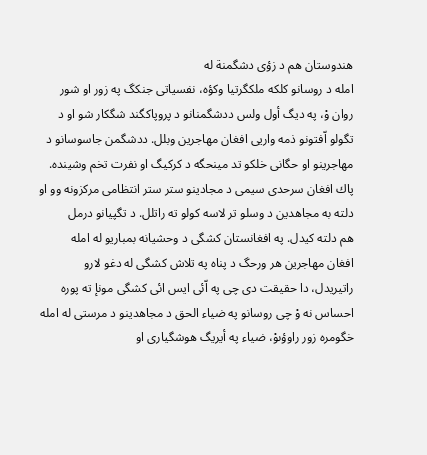هندوستان هم د زؤى دشگمنة له
امله د روسانو كلكه ملكگرتيا وكؤه، نفسياتى جنكگ په زور او شور
روان وْ، په ديگ أول ولس ددشگمنانو د پروپاكگند شگكار شو او د
تگولو اّفتونو ذمه واريى افغان مهاجرين وبلل. ددشگمن جاسوسانو د
مهاجرينو او حگانى خلكو تد مينحگه د كركيگ او نفرت تخم وشينده.
پاك افغان سرحدى سيمى د مجادينو ستر ستر انتظامى مركزونه وو او
دلته به مجاهدين د وسلو تر لاسه كولو ته راتلل. د تگپيانو درمل
هم دلته كيدل. په افغانستان كشگى د وحشيانه بمباريو له امله
افغان مهاجرين هر ورحگ د پناه په تلاش كشگى له دغو لارو
راتيريدل، دا حقيقت دى چى په اّئى ايس ائى كشگى مونإ ته پوره
احساس نه وْ چى روسانو په ضياء الحق د مجاهدينو د مرستى له امله
خگومره زور راوؤىوْ، ضياء په أيريگ هوشگيارى او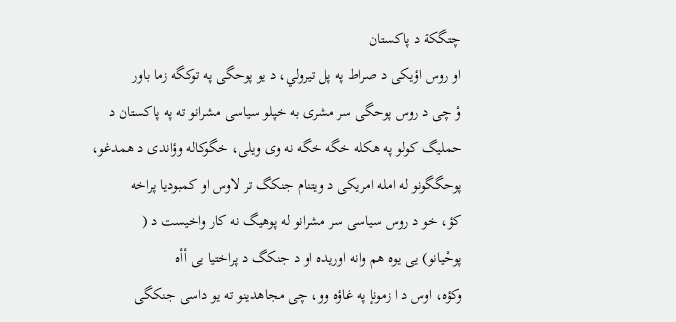چتگكة د پاكستان
او روس اؤيكى د صراط په پل تيرولي، د يو پوحگى په توكگه زما باور
وْ چى د روس پوحگى سر مشرى به خپلو سياسى مشرانو ته په پاكستان د
حمليگ كولو په هكله خگه خگه نه وى ويلى، خگوكاله وؤاندى د همدغو،
پوحگگونو له امله امريكى د ويتنام جنكگ تر لاوس او كمبوديا پراخه
كؤ، خو د روس سياسى سر مشرانو له پوهيگ نه كار واخيست د (
پوحْيانو) يى يوه هم وانه اوريده او د جنكگ د پراختيا يى أأه
وكؤه، اوس د ا زمونإ په غاؤه وو، چى مجاهدينو ته يو داسى جنكگى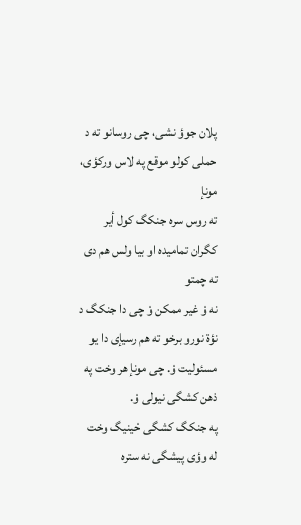پلان جوؤ نشى، چى روسانو ته د حملى كولو موقع په لاس وركؤى، مونإ
ته روس سره جنكگ كول أير كگران تماميده او بيا ولس هم دى ته چمتو
نه وْ غير ممكن وْ چى دا جنكگ د نؤة نورو برخو ته هم رسيإى دا يو
مسئوليت وْ. چى مونإ هر وخت په ذهن كشگى نيولى وْ.
په جنكگ كشگى حْينيگ وخت له وؤى پيشگى نه ستره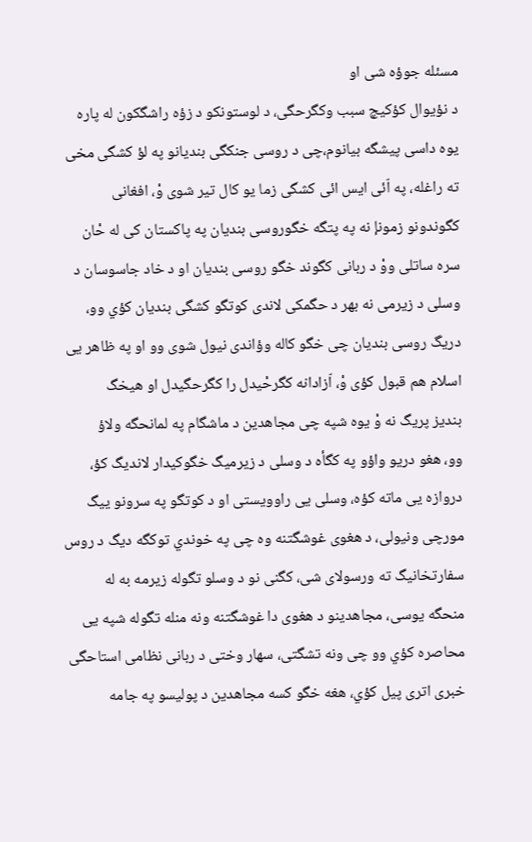مسئله جوؤه شى او
د نؤيوال كؤكيچ سبب وكگرحگى، د لوستونكو د زؤه راشگكون له پاره
يوه داسى پيشگه بيانوم،چى د روسى جنكگى بنديانو په لؤ كشگى مخى
ته راغله، په اّئى ايس ائى كشگى زما يو كال تير شوى وْ، افغانى
كگوندونو زمونإ نه په پتگه خگوروسى بنديان په پاكستان كى له حْان
سره ساتلى ووْ د ربانى كگوند خگو روسى بنديان او د خاد جاسوسان د
وسلى د زيرمى نه بهر د حگمكى لاندى كوتگو كشگى بنديان كؤي وو،
دريگ روسى بنديان چى خگو كاله وؤاندى نيول شوى وو او په ظاهر يى
اسلام هم قبول كؤى وْ، اّزادانه كگرحْيدل را كگرحگيدل او هيخگ
بنديز پريگ نه وْ يوه شپه چى مجاهدين د ماشگام په لمانحگه ولاؤ
وو، هغو دريو واؤو په كگأه د وسلى د زيرميگ خگوكيدار لانديگ كؤ،
دروازه يى ماته كؤه، وسلى يى راوويستى او د كوتگو په سرونو ييگ
مورچى ونيولى، د هغوى غوشگتنه وه چى په خوندي توكگه ديگ د روس
سفارتخانيگ ته ورسولاى شى، كگنى نو د وسلو تگوله زيرمه به له
منحگه يوسى، مجاهدينو د هغوى دا غوشگتنه ونه منله تگوله شپه يى
محاصره كؤي وو چى ونه تشگتى، سهار وختى د ربانى نظامى استاحگى
خبرى اترى پيل كؤي، هغه خگو كسه مجاهدين د پوليسو په جامه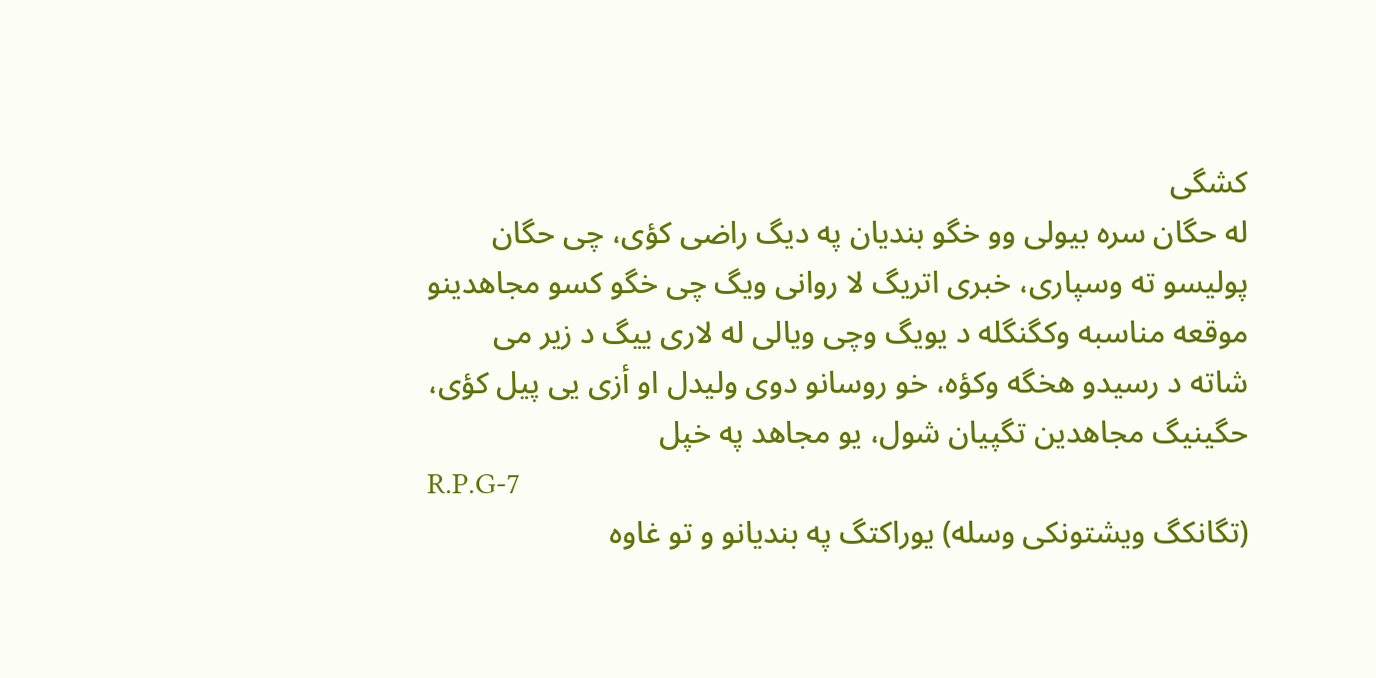كشگى
له حگان سره بيولى وو خگو بنديان په ديگ راضى كؤى، چى حگان
پوليسو ته وسپارى، خبرى اتريگ لا روانى ويگ چى خگو كسو مجاهدينو
موقعه مناسبه وكگنگله د يويگ وچى ويالى له لارى ييگ د زير مى
شاته د رسيدو هخگه وكؤه، خو روسانو دوى وليدل او أزى يى پيل كؤى،
حگينيگ مجاهدين تگپيان شول، يو مجاهد په خپل
R.P.G-7
(تگانكگ ويشتونكى وسله) يوراكتگ په بنديانو و تو غاوه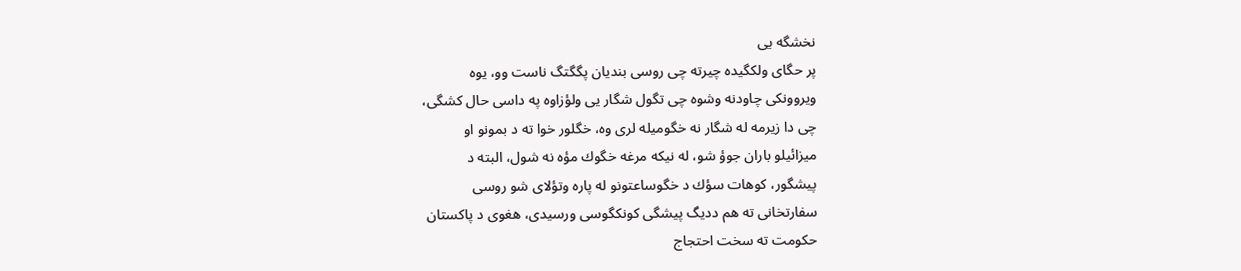نخشگه يى
پر حگاى ولكگيده چيرته چى روسى بنديان پگگتگ ناست وو، يوه
ويروونكى چاودنه وشوه چى تگول شگار يى ولؤزاوه په داسى حال كشگى،
چى دا زيرمه له شگار نه خگوميله لرى وه، خگلور خوا ته د بمونو او
ميزائيلو باران جوؤ شو، له نيكه مرغه خگوك مؤه نه شول، البته د
پيشگور، كوهات سؤك د خگوساعتونو له پاره وتؤلاى شو روسى
سفارتخانى ته هم دديگ پيشگى كونكگوسى ورسيدى، هغوى د پاكستان
حكومت ته سخت احتجاج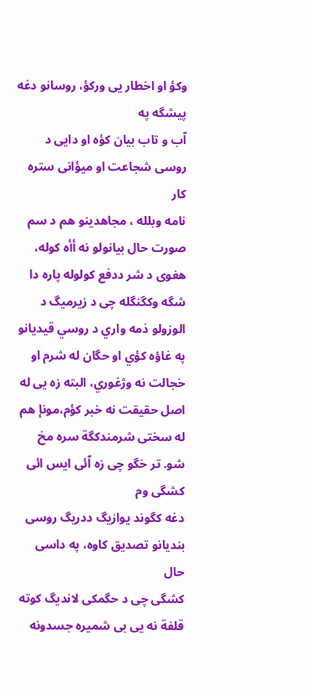وكؤ او اخطار يى وركؤ، روسانو دغه پيشگه په
اّب و تاب بيان كؤه او دايى د روسى شجاعت او ميؤانى ستره كار
نامه وبلله ، مجاهدينو هم د سم صورت حال بيانولو نه أأه كوله،
هغوى د شر ددفع كولوله پاره دا شگه وكگنگله چى د زيرميگ د
الوزولو ذمه واري د روسي قيديانو په غاؤه كؤي او حگان له شرم او
خجالت نه وژغوري، البته زه يى له اصل حقيقت نه خبر كؤم،مونإ هم
له سختى شرمندكگة سره مخ شو. تر خگو چى زه اّئى ايس ائى كشگى وم
دغه كگوند يوازيگ ددريگ روسى بنديانو تصديق كاوه، په داسى حال
كشگى چى د حگمكى لانديگ كوته قلفة نه يى بى شميره جسدونه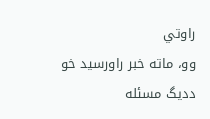راوتي
وو، ماته خبر راورسيد خو دديگ مسئله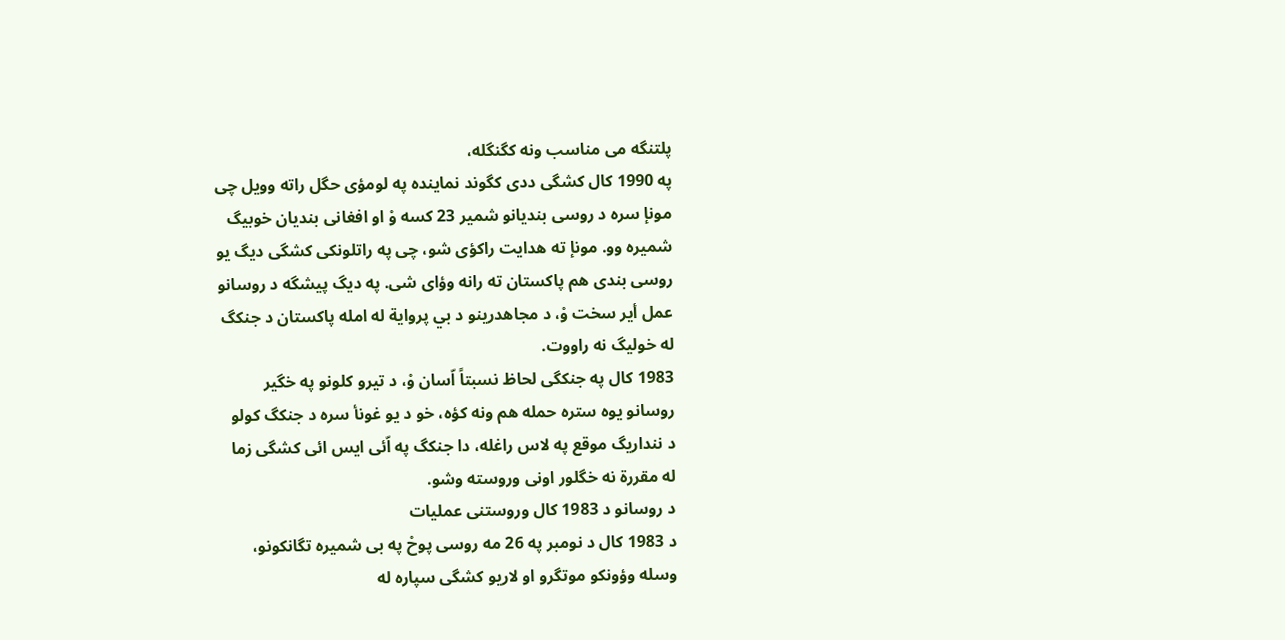پلتنگه مى مناسب ونه كگنگله،
په 1990 كال كشگى ددى كگوند نماينده په لومؤى حگل راته وويل چى
مونإ سره د روسى بنديانو شمير 23 كسه وْ او افغانى بنديان خوبيگ
شميره وو. مونإ ته هدايت راكؤى شو، چى په راتلونكى كشگى ديگ يو
روسى بندى هم پاكستان ته رانه وؤاى شى. په ديگ پيشگه د روسانو
عمل أير سخت وْ، د مجاهدرينو د بي پرواية له امله پاكستان د جنكگ
له خوليگ نه راووت.
1983 كال په جنكگى لحاظ نسبتاً اّسان وْ، د تيرو كلونو په خگير
روسانو يوه ستره حمله هم ونه كؤه، خو د يو غونأ سره د جنكگ كولو
د ننداريگ موقع په لاس راغله، دا جنكگ په اّئى ايس ائى كشگى زما
له مقررة نه خگلور اونى وروسته وشو.
د روسانو د 1983 كال وروستنى عمليات
د 1983 كال د نومبر په 26 مه روسى پوحْ په بى شميره تگانكونو،
وسله وؤونكو موتگرو او لاريو كشگى سپاره له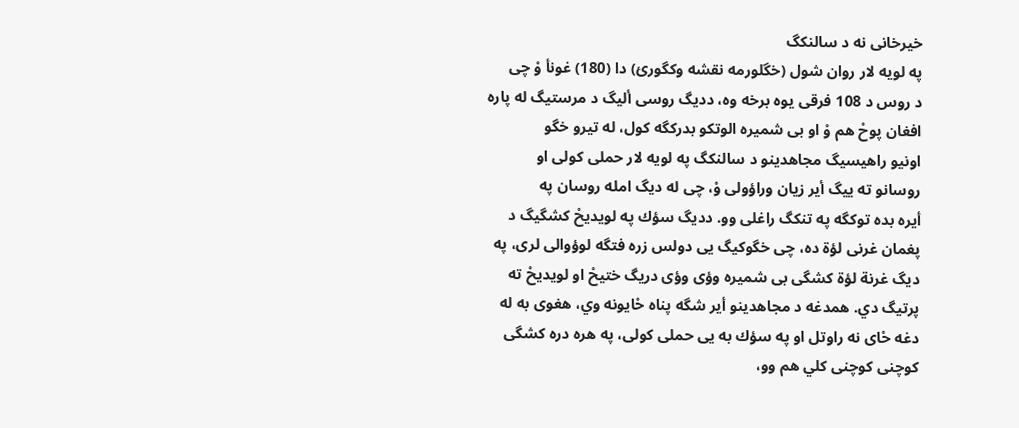خيرخانى نه د سالنكگ
په لويه لار روان شول (خگلورمه نقشه وكگورئ) دا (180) غونأ وْ چى
د روس د 108 فرقى يوه برخه وه، دديگ روسى أليگ د مرستيگ له پاره
افغان پوحْ هم وْ او بى شميره الوتكو بدركگه كول، له تيرو خگو
اونيو راهيسيگ مجاهدينو د سالنكگ په لويه لار حملى كولى او
روسانو ته ييگ أير زيان وراؤولى وْ، چى له ديگ امله روسان په
أيره بده توكگه په تنكگ راغلى وو. دديگ سؤك په لويديحْ كشگيگ د
پغمان غرنى لؤة ده، چى خگوكيگ يى دولس زره فتگه لوؤوالى لرى، په
ديگ غرنة لؤة كشگى بى شميره وؤى وؤى دريگ ختيحْ او لويديحْ ته
پرتيگ دي. همدغه د مجاهدينو أير شگه پناه حْايونه وي، هغوى به له
دغه حْاى نه راوتل او په سؤك به يى حملى كولى، په هره دره كشگى
كوچنى كوچنى كلي هم وو،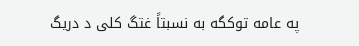په عامه توكگه به نسبتاً غتگ كلى د دريگ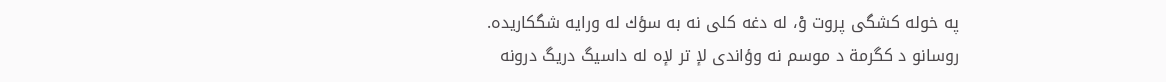په خوله كشگى پروت وْ، له دغه كلى نه به سؤك له ورايه شگكاريده.
روسانو د كگرمة د موسم نه وؤاندى لإ تر لإه له داسيگ دريگ درونه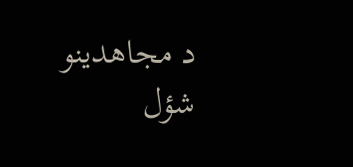د مجاهدينو شؤل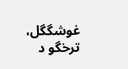غوشگگل، ترخگو د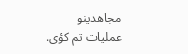مجاهدينو عمليات تم كؤى.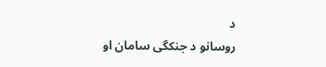د
روسانو د جنكگى سامان او